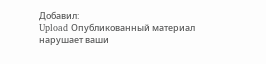Добавил:
Upload Опубликованный материал нарушает ваши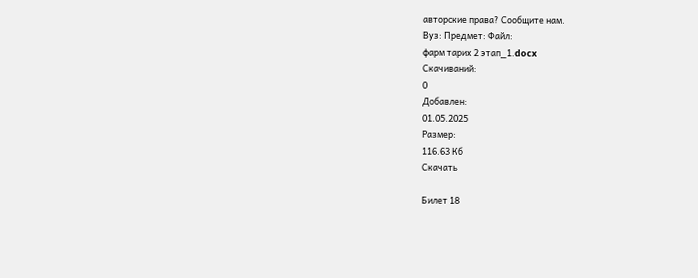авторские права? Сообщите нам.
Вуз: Предмет: Файл:
фарм тарих 2 этап_1.docx
Скачиваний:
0
Добавлен:
01.05.2025
Размер:
116.63 Кб
Скачать

Билет 18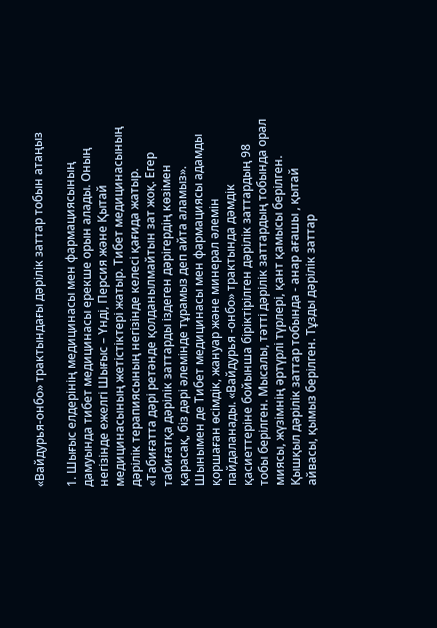«Вайдурья-онбо» трактындағы дәрілік заттар тобын атаңыз

1. Шығыс елдерінің медицинасы мен фармациясының дамуында тибет медицинасы ерекше орын алады. Оның негізінде ежелгі Шығыс – Үнді, Персия және Қытай медицинасының жетістіктері жатыр. Тибет медицинасының дәрілік терапиясының негізінде келесі қағида жатыр. «Табиғатта дәрі ретәнде қолданылмайтын зат жоқ. Егер табиғатқа дәрілік заттарды іздеген дәрігердің көзімен қарасақ, біз дәрі әлемінде тұрамыз деп айта аламыз». Шынымен де Тибет медицинасы мен фармациясы адамды қоршаған өсімдік, жануар және минерал әлемін пайдаланады. «Вайдурья -онбо» трактында дәмдік қасиеттеріне бойынша біріктірілген дәрілік заттардың 98 тобы берілген. Мысалы, тәтті дәрілік заттардың тобында орал миясы, жүзімнің әртүрлі түрлері, қант қамысы берілген. Қышқыл дәрілік заттар тобында - анар ағашы , қытай айвасы, қымыз берілген. Тұзды дәрілік заттар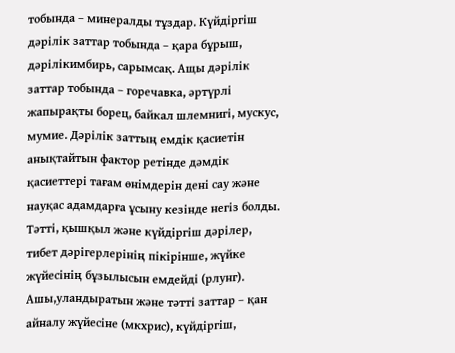тобында – минералды тұздар. Күйдіргіш дәрілік заттар тобында – қара бұрыш, дәрілікимбирь, сарымсақ. Ащы дәрілік заттар тобында – горечавка, әртүрлі жапырақты борец, байкал шлемнигі, мускус, мумие. Дәрілік заттың емдік қасиетін анықтайтын фактор ретінде дәмдік қасиеттері тағам өнімдерін дені сау және науқас адамдарға ұсыну кезінде негіз болды. Тәтті, қышқыл және күйдіргіш дәрілер, тибет дәрігерлерінің пікірінше, жүйке жүйесінің бұзылысын емдейді (рлунг). Ашы,уландыратын және тәтті заттар – қан айналу жүйесіне (мкхрис), күйдіргіш,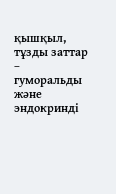қышқыл, тұзды заттар – гуморальды және эндокринді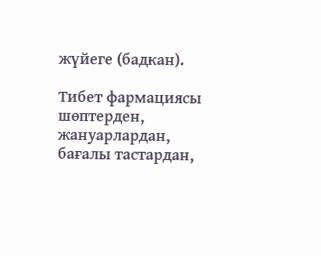жүйеге (бадкан).

Тибет фармациясы шөптерден, жануарлардан, бағалы тастардан,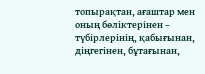топырақтан, ағаштар мен оның бөліктерінен – түбірлерінің, қабығынан, діңгегінен, бұтағынан,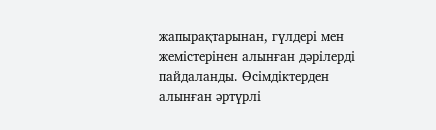жапырақтарынан, гүлдері мен жемістерінен алынған дәрілерді пайдаланды. Өсімдіктерден алынған әртүрлі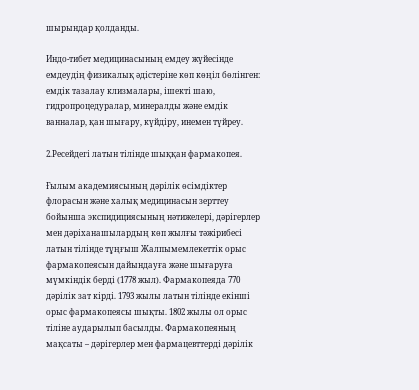шырындар қолданды.

Индо-тибет медицинасының емдеу жүйесінде емдеудің физикалық әдістеріне көп көңіл бөлінген: емдік тазалау клизмалары, ішекті шаю, гидропроцедуралар, минералды және емдік ванналар, қан шығару, күйдіру, инемен түйреу.

2.Ресейдегі латын тілінде шыққан фармакопея.

Ғылым академиясының дәрілік өсімдіктер флорасын және халық медицинасын зерттеу бойынша экспидициясының нәтижелері, дәрігерлер мен дәріханашылардың көп жылғы тәжірибесі латын тілінде тұңғыш Жалпымемлекеттік орыс фармакопеясын дайындауға және шығаруға мүмкіндік берді (1778 жыл). Фармакопеяда 770 дәрілік зат кірді. 1793 жылы латын тілінде екінші орыс фармакопеясы шықты. 1802 жылы ол орыс тіліне аударылып басылды. Фармакопеяның мақсаты – дәрігерлер мен фармацевттерді дәрілік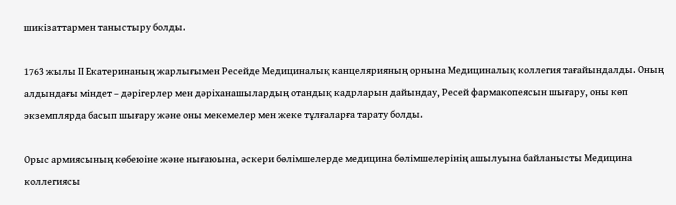шикізаттармен таныстыру болды.

1763 жылы ІІ Екатеринаның жарлығымен Ресейде Медициналық канцелярияның орнына Медициналық коллегия тағайындалды. Оның алдындағы міндет – дәрігерлер мен дәріханашылардың отандық кадрларын дайындау, Ресей фармакопеясын шығару, оны көп экземплярда басып шығару және оны мекемелер мен жеке тұлғаларға тарату болды.

Орыс армиясының көбеюіне және нығаюына, әскери бөлімшелерде медицина бөлімшелерінің ашылуына байланысты Медицина коллегиясы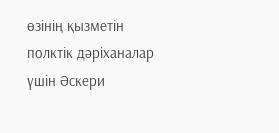өзінің қызметін полктік дәріханалар үшін Әскери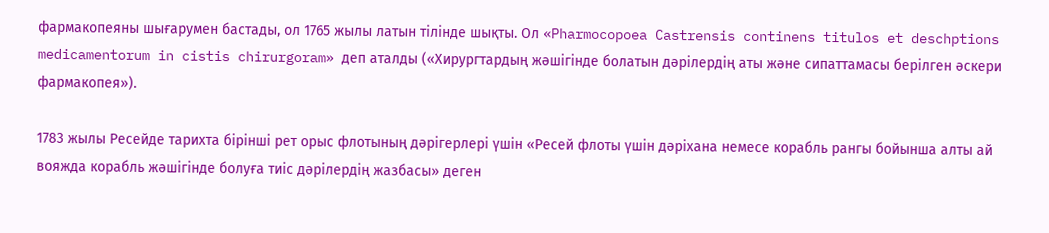фармакопеяны шығарумен бастады, ол 1765 жылы латын тілінде шықты. Ол «Pharmocopoea Castrensis continens titulos et deschptions medicamentorum in cistis chirurgoram» деп аталды («Хирургтардың жәшігінде болатын дәрілердің аты және сипаттамасы берілген әскери фармакопея»).

1783 жылы Ресейде тарихта бірінші рет орыс флотының дәрігерлері үшін «Ресей флоты үшін дәріхана немесе корабль рангы бойынша алты ай вояжда корабль жәшігінде болуға тиіс дәрілердің жазбасы» деген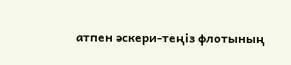атпен әскери-теңіз флотының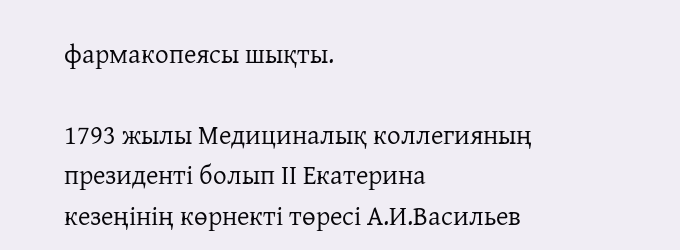фармакопеясы шықты.

1793 жылы Медициналық коллегияның президенті болып ІІ Екатерина кезеңінің көрнекті төресі А.И.Васильев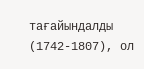тағайындалды (1742-1807), ол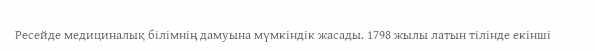Ресейде медициналық білімнің дамуына мүмкіндік жасады. 1798 жылы латын тілінде екінші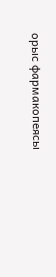орыс фармакопеясы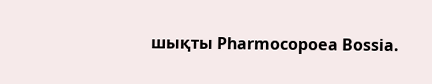шықты Pharmocopoea Bossia.